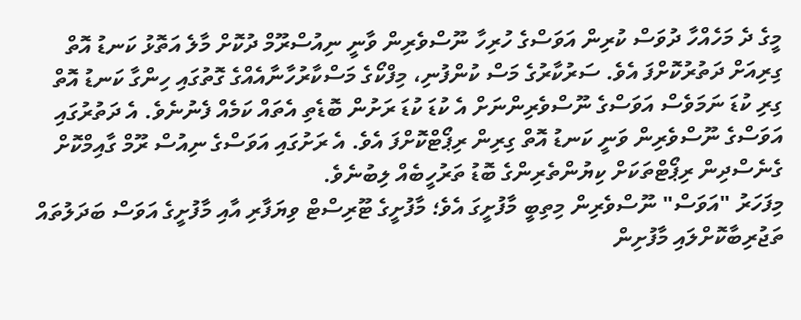މީގެ ދެ މަހެއްހާ ދުވަސް ކުރިން އަވަސްގެ ހުރިހާ ނޫސްވެރިން ވާނީ ނިއުސްރޫމް ދުކޮށް މާލެ އަތޮޅު ކަނޑު އޮތް ގިރިއަށް ދަތުރުކޮށްފަ އެވެ. ސަރުކާރުގެ މަސް ކުންފުނި، މިފްކޯގެ މަސްކާރުހާނާއެއްގެ ގޮތުގައި ހިންގާ ކަނޑު އޮތް ގިރި ކުޑަ ނަމަވެސް އަވަސްގެ ނޫސްވެރިންނަށް އެ ކުޑަ ކުޑަ ރަށުން ބޮޑެތި އެތައް ކަމެއް ފެނުނެވެ. އެ ދަތުރުގައި އަވަސްގެ ނޫސްވެރިން ވަނީ ކަނޑު އޮތް ގިރިން ރިޕޯޓްކޮށްފަ އެވެ. އެ ރަށުގައި އަވަސްގެ ނިއުސް ރޫމް ގާއިމްކޮށް ގެނެސްދިން ރިޕޯޓްތަކަށް ކިޔުންތެރިންގެ ބޮޑު ތަރުހީބެއް ލިބުނެވެ.
މިފަހަރު "އަވަސް" ނޫސްވެރިން މިތިބީ މާފުށީގަ އެވެ؛ މާފުށީގެ ޓޫރިސްޓް ވިޔަފާރި އާއި މާފުށީގެ އަވަސް ބަދަލުތައް ތަޖުރިބާކޮށްލައި މާފުށިން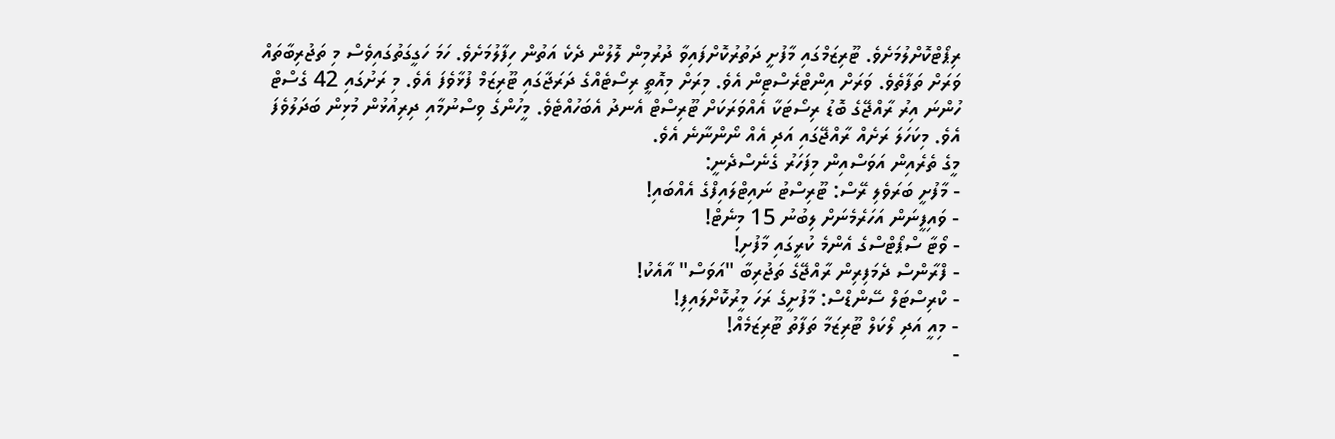ރިޕޯޓްކޮށްލުމަށެވެ. ޓޫރިޒަމްގައި މާފުށީ ދަތުރުކޮށްފައިވާ ދުރުމިން ލޮލުން ދެކެ އަތުން ހިފާލުމަށެވެ. ހަމަ ހަގީގަތުގައިވެސް މި ތަޖުރިބާތައް ވަރަށް ތަފާތެވެ. ވަރަށް އިންޓްރެސްޓިން އެވެ. މިރަށް މިއޮތީ ރިސޯޓެއްގެ ދަރަޖާގައި ޓޫރިޒަމް ފުޅާވެފަ އެވެ. މި ރަށުގައި 42 ގެސްޓް ހުންނަ އިރު ރާއްޖޭގެ ބޮޑު ރިސޯޓަކާ އެއްވަރަކަށް ޓޫރިސްޓް އެނދު އެބަހުއްޓެވެ. މީހުންގެ ވިސްނުމާއި ދިރިއުޅުން މުޅިން ބަދަލުވެފަ އެވެ. މިކަހަލަ ރަށެއް ރާއްޖޭގައި އަދި އެއް ނޯންނާނެ އެވެ.
މީގެ ތެރެއިން އަވަސްއިން މިފަހަރު ގެނެސްދެނީ:
- މާފުށީ ބަރަވެލި ރޭސް: ޓޫރިސްޓު ނައިޓްލައިފްގެ އެއްބައި!
- ވައިފީނަން އަހަރެމެނަށް ލިބުނު 15 މިނެޓް!
- ވޯޓާ ސްޕޯޓްސްގެ އެންމެ ކުރީގައި މާފުށި!
- ފްރާންސް ދެމަފިރިން ރާއްޖޭގެ ތަޖުރިބާ "އަވަސް" އާއެކު!
- ކްރިސްޓަލް ސޭންޑްސް: މާފުށީގެ ރަހަ މީރުކޮށްލައިފި!
- މިއީ އަދި ލޯކަލް ޓޫރިޒަމާ ތަފާތު ޓޫރިޒަމެއް!
-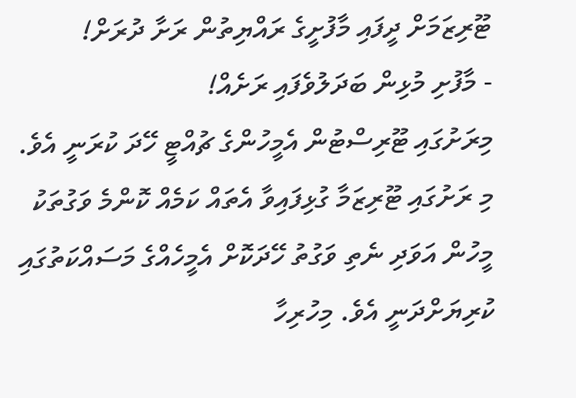ޓޫރިޒަމަށް ދީފައި މާފުށީގެ ރައްޔިތުން ރަށާ ދުރަށް!
- މާފުށި މުޅިން ބަދަލުވެފައި ރަށެއް!
މިރަށުގައި ޓޫރިސްޓުން އެމީހުންގެ ޗުއްޓީ ހޭދަ ކުރަނީ އެވެ. މި ރަށުގައި ޓޫރިޒަމާ ގުޅިފައިވާ އެތައް ކަމެއް ކޮންމެ ވަގުތަކު މީހުން އަވަދި ނެތި ވަގުތު ހޭދަކޮށް އެމީހެއްގެ މަސައްކަތުގައި ކުރިޔަށްދަނީ އެވެ. މިހުރިހާ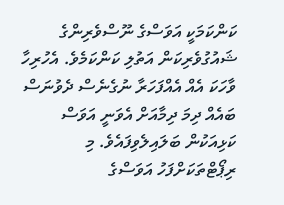ކަންކަމަކީ އަވަސްގެ ނޫސްވެރިންގެ ޝައުގުވެރިކަން އަތުލި ކަންކަމެވެ. އެހުރިހާ ވާހަކަ އެއް އެއްފަހަރާ ނުގެނެސް ދެވުނަސް ބައެއް ދިމަ ދިމާއަށް އެވަނީ އަވަސް ކަޅިއަކުން ބަލައިލެވިފައެވެ. މި ރިޕޯޓްތަކަށްފަހު އަވަސްގެ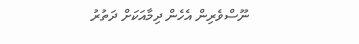ނޫސްވެރިން އެހެން ދިމާއަކަށް ދަތުރު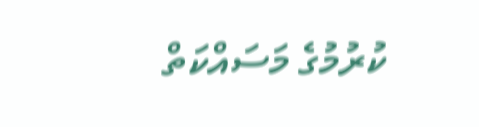ކުރުމުގެ މަސައްކަތް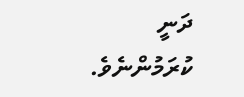ދަނީ ކުރަމުންނެވެ.